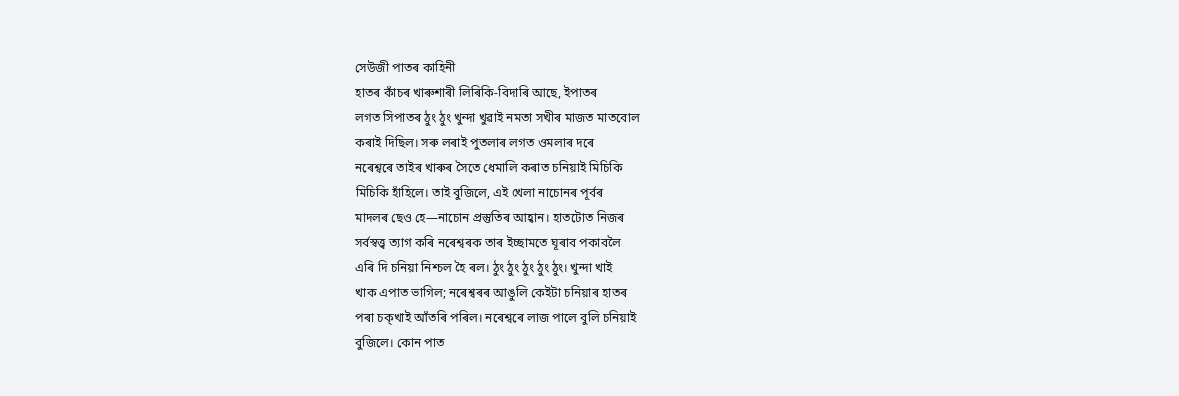সেউজী পাতৰ কাহিনী
হাতৰ কাঁচৰ খাৰুশাৰী লিৰিকি-বিদাৰি আছে, ইপাতৰ
লগত সিপাতৰ ঠুং ঠুং খুন্দা খুৱাই নমতা সখীৰ মাজত মাতবোল
কৰাই দিছিল। সৰু লৰাই পুতলাৰ লগত ওমলাৰ দৰে
নৰেশ্বৰে তাইৰ খাৰুৰ সৈতে ধেমালি কৰাত চনিয়াই মিচিকি
মিচিকি হাঁহিলে। তাই বুজিলে, এই খেলা নাচোনৰ পূৰ্বৰ
মাদলৰ ছেও হে—নাচোন প্ৰস্তুতিৰ আহ্বান। হাতটোত নিজৰ
সৰ্বস্বত্ত্ব ত্যাগ কৰি নৰেশ্বৰক তাৰ ইচ্ছামতে ঘূৰাব পকাবলৈ
এৰি দি চনিয়া নিশ্চল হৈ ৰল। ঠুং ঠুং ঠুং ঠুং ঠুং। খুন্দা খাই
খাক এপাত ভাগিল; নৰেশ্বৰৰ আঙুলি কেইটা চনিয়াৰ হাতৰ
পৰা চক্খাই আঁতৰি পৰিল। নৰেশ্বৰে লাজ পালে বুলি চনিয়াই
বুজিলে। কোন পাত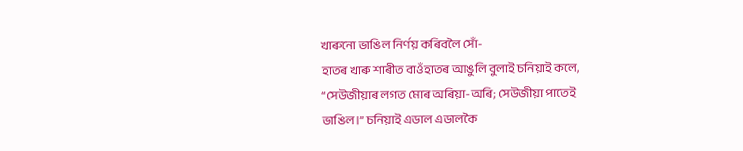খাৰুনো ভাঙিল নিৰ্ণয় কৰিবলৈ সোঁ-
হাতৰ খাৰু শাৰীত বাওঁহাতৰ আঙুলি বুলাই চনিয়াই কলে,
“সেউজীয়াৰ লগত মোৰ অৰিয়া-অৰি; সেউজীয়া পাতেই
ভাঙিল।” চনিয়াই এডাল এডালকৈ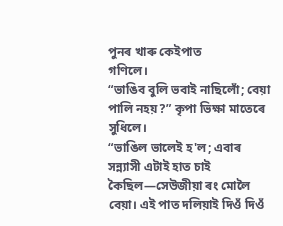পুনৰ খাৰু কেইপাত
গণিলে।
“ভাঙিব বুলি ভবাই নাছিলোঁ; বেয়া পালি নহয়?” কৃপা ভিক্ষা মাতেৰে সুধিলে।
“ভাঙিল ভালেই হ'ল; এবাৰ সন্ন্যাসী এটাই হাত চাই কৈছিল—সেউজীয়া ৰং মোলৈ বেয়া। এই পাত দলিয়াই দিওঁ দিওঁ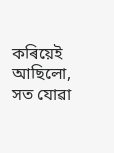কৰিয়েই আছিলো, সত যোৱা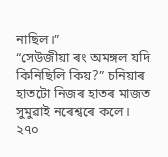নাছিল।”
“সেউজীয়া ৰং অমঙ্গল যদি কিনিছিলি কিয়?” চনিয়াৰ
হাতটো নিজৰ হাতৰ মাজত সুমুৱাই নৰেশ্বৰে কলে।
২৭০